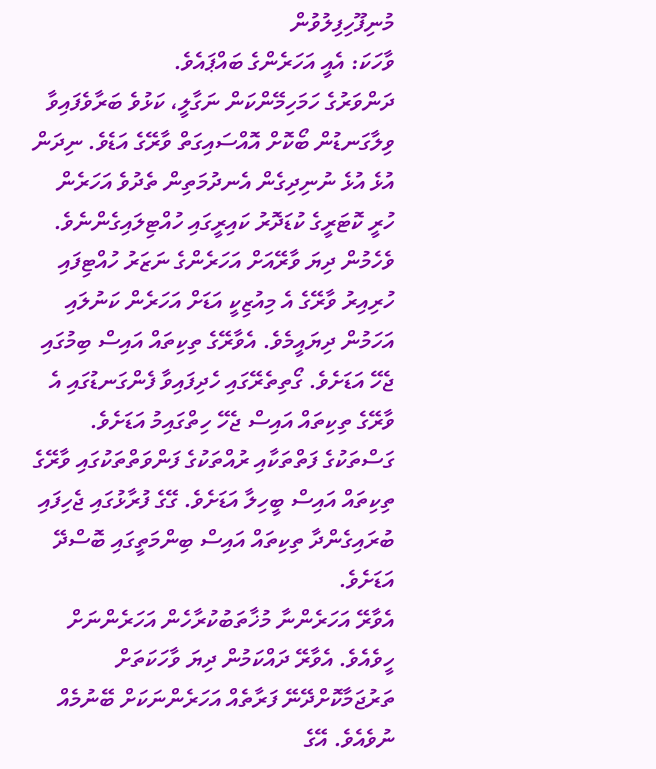މުނިފޫހިފިލުވުން
ވާހަކަ: އެއީ އަހަރެންގެ ބައްޕައެވެ.
ދަންވަރުގެ ހަމަހިމޭންކަން ނަގާލީ، ކަޅުވެ ބަރާވެފައިވާ ވިލާގަނޑުން ބޯކޮށް އޮއްސައިގަތް ވާރޭގެ އަޑެވެ. ނިދަން އުޅެ އުޅެ ނުނިދިގެން އެނދުމަތިން ތެދުވެ އަހަރެން ހުރީ ކޮޓަރީގެ ކުޑަދޮރު ކައިރީގައި ހުއްޓިލައިގެންނެވެ. ވެހެމުން ދިޔަ ވާރޭއަށް އަހަރެންގެ ނަޒަރު ހުއްޓިފައި ހުރިއިރު ވާރޭގެ އެ މިއުޒިކީ އަޑަށް އަހަރެން ކަނުލައި އަހަމުން ދިޔައީމެވެ. އެވާރޭގެ ތިކިތައް އައިސް ބިމުގައި ޖެހޭ އަޑަށެވެ. ގޯތިތެރޭގައި ހެދިފައިވާ ފެންގަނޑުގައި އެ ވާރޭގެ ތިކިތައް އައިސް ޖެހޭ ހިތްގައިމު އަޑަށެވެ. ގަސްތަކުގެ ފަތްތަކާއި ރުއްތަކުގެ ފަންވަތްތަކުގައި ވާރޭގެ ތިކިތައް އައިސް ބީހިލާ އަޑަށެވެ. ގޭގެ ފުރާޅުގައި ޖެހިފައި ބުރައިގެންދާ ތިކިތައް އައިސް ބިންމަތީގައި ބޮސްދޭ އަޑަށެވެ.
އެވާރޭ އަހަރެންނާ މުޚާތަބުކުރާހެން އަހަރެންނަށް ހީވެއެވެ. އެވާރޭ ދައްކަމުން ދިޔަ ވާހަކަތަށް ތަރުޖަމާކޮށްދޭނޭ ފަރާތެއް އަހަރެންނަކަށް ބޭނުމެއް ނުވެއެވެ. އޭގެ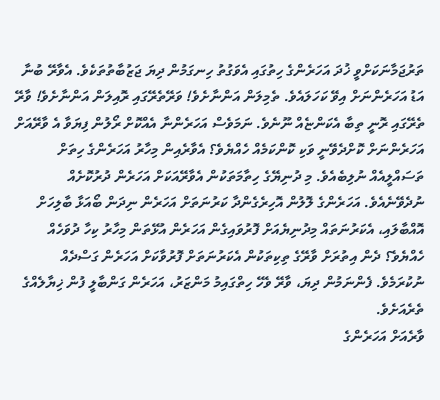ތަރުޖަމާނަކަށްވީ ޚުދަ އަހަރެންގެ ހިތުގައި އެވަގުތު ހިނގަމުން ދިޔަ ޖަޒުބާތުތަކެވެ. އެވާރޭ ބުނާ އަޑު އަހަރެންނަށް އިވޭ ކަހަލައެވެ. ތެމިލަން އަންނާށެވެ! ވަރޭތެރޭގައި ރޮއިލަން އަންނާށެވެ! ވާރޭ ތެރޭގައި ރޮނީ ތިބާ އެކަންޏެއް ނޫނެވެ. ނަމަވެސް އަހަރެންނާ އެއްކޮށް ރޯލުން ފިޔަވާ އެ ވާރޭއަށް އަހަރެންނަށް ކޮށްދެވޭނީ ވަކި ކޮންކަމެއް ހެއްޔެވެ؟ އެވާރެއިން މިހާރު އަހަރެންގެ ހިތަށް ތަސައްލީއެއް ނުލިބެއެވެ. މި ދުނިޔޭގެ ހިތާމަތަކުން އެވާރޭއަކަށް އަހަރެން ދުރުކޮށެއް ނުދެވޭނެއެވެ. އަހަރެންގެ ލޮލުން އޮހިރެގެންދާ ކަރުނަތަށް އަހަރެން ނިދަން ބޯއަޅާ ބާލިހަށް އޮއްބާލައި، އެކަރުނަތައް މިދުނިޔެއަށް ފޮރުވައިގެން އަހަރެން އުޅޭތަން މިހާރު ކިހާ ދުވަހެއް ހެއްޔެވެ؟ ދެން އިތުރަށް ވާރޭގެ ތިކިތަކުން އެކަރުނަތަށް ފޮރުވާކަށް އަހަރެން ގަސްދެއް ނުކުރަމެވެ. ފެންނަމުން ދިޔަ، ވާރޭ ވެހޭ ހިތްގައިމު މަންޒަރު، އަހަރެން ގަންބާލީ ފުން ޚިޔާލެއްގެ ތެރެއަށެވެ.
ވާރެއަށް އަހަރެންގެ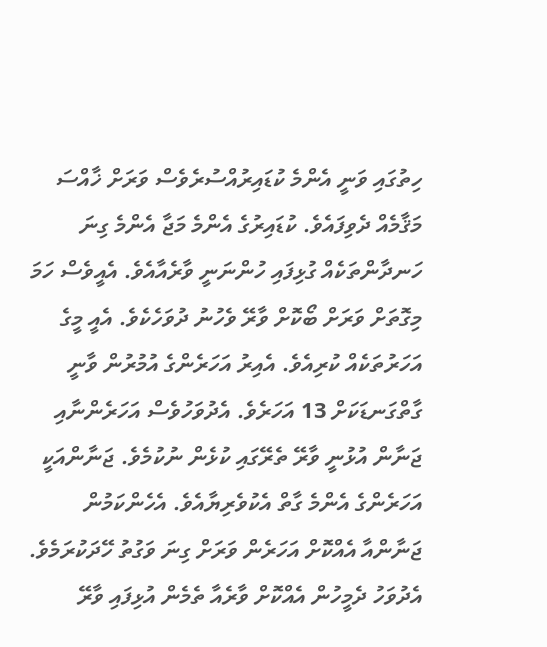ހިތުގައި ވަނީ އެންމެ ކުޑައިރުއްސުރެވެސް ވަރަށް ޚާއްސަ މަޤާމެއް ދެވިފައެވެ. ކުޑައިރުގެ އެންމެ މަޖާ އެންމެ ގިނަ ހަނދާންތަކެއް ގުޅިފައި ހުންނަނީ ވާރެއާއެވެ. އެއީވެސް ހަމަ މިގޮތަށް ވަރަށް ބޯކޮށް ވާރޭ ވެހުނު ދުވަހެކެވެ. އެއީ މީގެ އަހަރުތަކެއް ކުރިއެވެ. އެއިރު އަހަރެންގެ އުމުރުން ވާނީ ގާތްގަނޑަކަށް 13 އަހަރެވެ. އެދުވަހުވެސް އަހަރެންނާއި ޖަނާން އުޅުނީ ވާރޭ ތެރޭގައި ކުޅެން ނުކުމެވެ. ޖަނާންއަކީ އަހަރެންގެ އެންމެ ގާތް އެކުވެރިޔާއެވެ. އެހެންކަމުން ޖަނާންއާ އެއްކޮށް އަހަރެން ވަރަށް ގިނަ ވަގުތު ހޭދަކުރަމެވެ. އެދުވަހު ދެމީހުން އެއްކޮށް ވާރެއާ ތެމެން އުޅިފައި ވާރޭ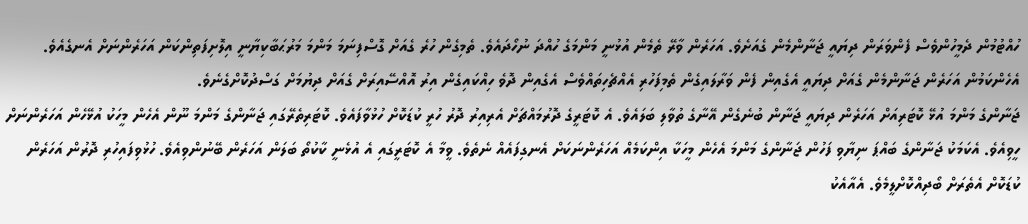ހުއްޓުމުން ދެމީހުންވެސް ފެންވަރަން ދިޔައީ ޖަނާންމެން ގެއަށެވެ. އަހަރެން ވާރޭ ތެމެން އުޅުނީ މަންމަގެ ހުއްދަ ނުހޯދައެވެ. ތެމިގެން ހުރެ ގެއަށް ގޮސްފިނަމަ މަންމަ މަރުޙަބާކިޔާނީ އިލޮށިފަތިންކަން އަހަރެންނަށް އެނގެއެވެ. އެހެންކަމުން އަހަރެން ޖަނާންމެން ގެއަށް ދިޔައީ އެގެއިން ފެން ވަރާލައިގެން ތެމިފަހުރި އެއްޗެހިތައްވެސް އެގެއިން ދޮވެ ހިއްކައިގެން އިރު އޮއްސޭއިރަށް ގެއަށް ދިޔުމަށް ގަސްދުކޮށްގެނެވެ.
ޖަނާންގެ މަންމަ އުޅޭ ކޮޓަރިއަށް އަހަރެން ދިޔައީ ޖަނާން ބުނެގެން އޭނާގެ ތުވާލި ބަލައެވެ. އެ ކޮޓަރީގެ ދޮރުމައްޗަށް އެރިއިރު ދޮރު ހުރީ ކުޑަކޮށް ހުޅުވާފައެވެ. ކޮޓަރިތެރޭގައި ޖަނާންގެ މަންމަ ނޫން އެހެން މީހަކު އުޅޭހެން އަހަރެންނަށް ހީވިއެވެ. އެކަމަކު ޖަނާންގެ ބައްޕަ ނިޔާވި ފަހުން ޖަނާންގެ މަންމަ އެހެން މީހަކާ އިންކަމެއް އަހަރެންނަކަށް އެނގިފައެއް ނެތެވެ. ވީމާ އެ ކޮޓަރީގައި އެ އުޅެނީ ކާކުތޯ ބަލަން އަހަރެން ބޭނުންވިއެވެ. ހުޅުވިފައިހުރި ދޮރުން އަހަރެން ކުޑަކޮށް އެތެރަށް ބޯދިއްކޮށްލީމެވެ. އެއާއެކު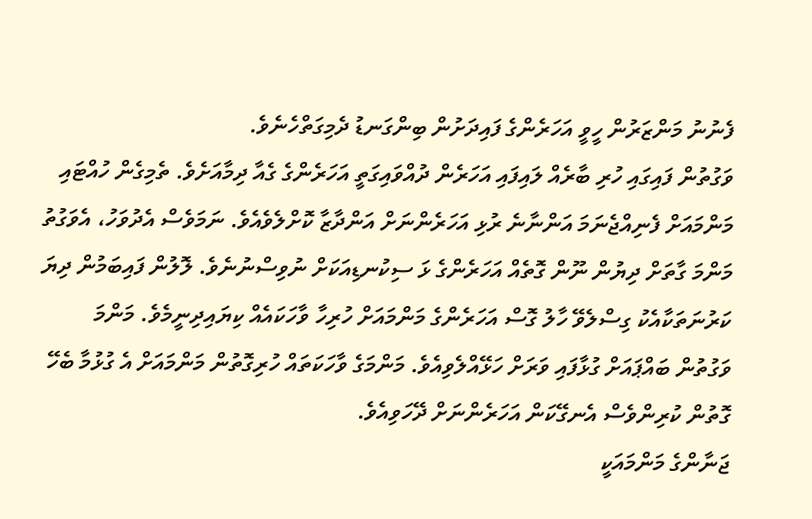ފެނުނު މަންޒަރުން ހީވީ އަހަރެންގެ ފައިދަށުން ބިންގަނޑު ދެމިގަތްހެނެވެ.
ވަގުތުން ފައިގައި ހުރި ބާރެއް ލައިފައި އަހަރެން ދުއްވައިގަތީ އަހަރެންގެ ގެއާ ދިމާއަށެވެ. ތެމިގެން ހުއްޓައި މަންމައަށް ފެނިއްޖެނަމަ އަންނާނެ ރުޅި އަހަރެންނަށް އަންދާޒާ ކޮށްލެވެއެވެ. ނަމަވެސް އެދުވަހު، އެވަގުތު މަންމަ ގާތަށް ދިޔުން ނޫން ގޮތެއް އަހަރެންގެ ޅަ ސިކުނޑިއަކަށް ނުވިސްނުނެވެ. ލޮލުން ފައިބަމުން ދިޔަ ކަރުނަތަކާއެކު ގިސްލެވޭ ހާލު ގޮސް އަހަރެންގެ މަންމައަށް ހުރިހާ ވާހަކައެއް ކިޔައިދިނީމެވެ. މަންމަ ވަގުތުން ބައްޕައަށް ގުޅާފައި ވަރަށް ހަޅޭއްލެވިއެވެ. މަންމަގެ ވާހަކަތައް ހުރިގޮތުން މަންމައަށް އެ ގުޅުމާ ބެހޭ ގޮތުން ކުރިންވެސް އެނގޭކަން އަހަރެންނަށް ދޭހަވިއެވެ.
ޖަނާންގެ މަންމައަކީ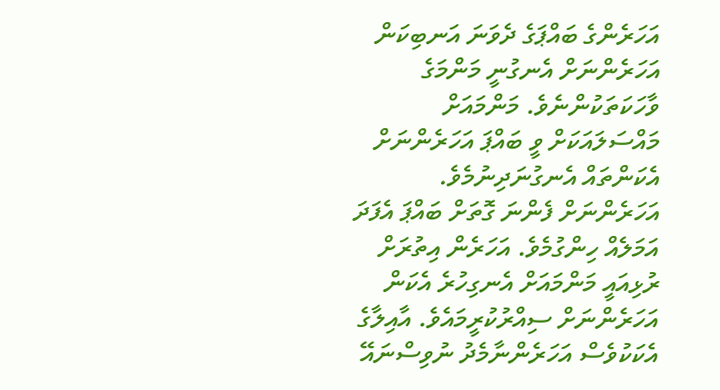އަހަރެންގެ ބައްޕަގެ ދެވަނަ އަނބިކަން އަހަރެންނަށް އެނގުނީ މަންމަގެ ވާހަކަތަކުންނެވެ. މަންމައަށް މައްސަލައަކަށް ވީ ބައްޕަ އަހަރެންނަށް އެކަންތައް އެނގުނަދިނުމެވެ. އަހަރެންނަށް ފެންނަ ގޮތަށް ބައްޕަ އެފަދަ އަމަލެއް ހިންގުމެވެ. އަހަރެން އިތުރަށް ރުޅިއައީ މަންމައަށް އެނގިހުރެ އެކަން އަހަރެންނަށް ސިއްރުކުރީމައެވެ. އާއިލާގެ އެކަކުވެސް އަހަރެންނާމެދު ނުވިސްނައޭ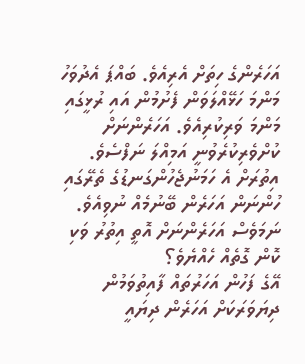އަހަރެންގެ ހިތަށް އެރިއެވެ. ބައްޕަ އެދުވަހު މަންމަ ހަޅޭއްލަވަން ފެށުމުން އައި ރުޅީގައި މަންމަ ވަރިކުރިއެވެ. އަހަރެންނަށް ކުށްވެރިކުރެވުނީ އަމިއްލަ ނަފްސެވެ. އިތުރަށް އެ ހަމަނުޖެހުންގަނޑުގެ ތެރޭގައި ހުންނަން އަހަރެން ބޭނުމެއް ނުވިއެވެ. ނަމަވެސް އަހަރެންނަށް އޮތީ އިތުރު ވަކި ކޮން ގޮތެއް ހެއްޔެވެ؟
އޭގެ ފަހުން އަހަރުތައް ފާއިތުވަމުން ދިޔަވަރަކަށް އަހަރެން ދިޔައީ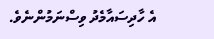އެ ހާދިސައާމެދު ވިސްނަމުންނެވެ.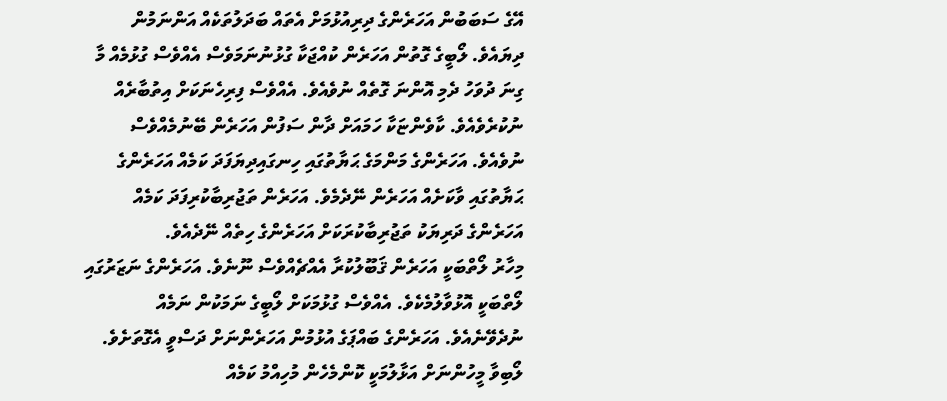އޭގެ ސަބަބުން އަހަރެންގެ ދިރިއުޅުމަށް އެތައް ބަދަލުތަކެއް އަންނަމުން ދިޔައެވެ. ލޯބީގެ ގޮތުން އަހަރެން ކުއްޖަކާ ގުޅުނުނަމަވެސް އެއްވެސް ގުޅުމެއް މާ ގިނަ ދުވަހު ދެމި އޮންނަ ގޮތެއް ނުވެއެވެ. އެއްވެސް ފިރިހެނަކަށް އިތުބާރެއް ނުކުރެވެއެވެ. ކާވެންޏަކާ ހަމައަށް ދާން ސަފުން އަހަރެން ބޭނުމެއްވެސް ނުވެއެވެ. އަހަރެންގެ މަންމަގެ ޙަޔާތުގައި ހިނގައިދިޔަފަދަ ކަމެއް އަހަރެންގެ ޙަޔާތުގައި ވާކަށެއް އަހަރެން ނޭދެމެވެ. އަހަރެން ތަޖުރިބާކުރިފަދަ ކަމެއް އަހަރެންގެ ދަރިޔަކު ތަޖުރިބާކުރަކަށް އަހަރެންގެ ހިތެއް ނޭދެއެވެ.
މިހާރު ލޯތްބަކީ އަހަރެން ޤަބޫލުކުރާ އެއްޗެއްވެސް ނޫނެވެ. އަހަރެންގެ ނަޒަރުގައި ލޯތްބަކީ އޮޅުވާލުމެކެވެ. އެއްވެސް ގުޅުމަކަށް ލޯބީގެ ނަމަކުން ނަމެއް ނުދެވޭނެއެވެ. އަހަރެންގެ ބައްޕަގެ އުޅުމުން އަހަރެންނަށް ދަސްވީ އެގޮތަށެވެ. ލޯބިވާ މީހުންނަށް އަޅާލުމަކީ ކޮންމެހެން މުހިއްމު ކަމެއް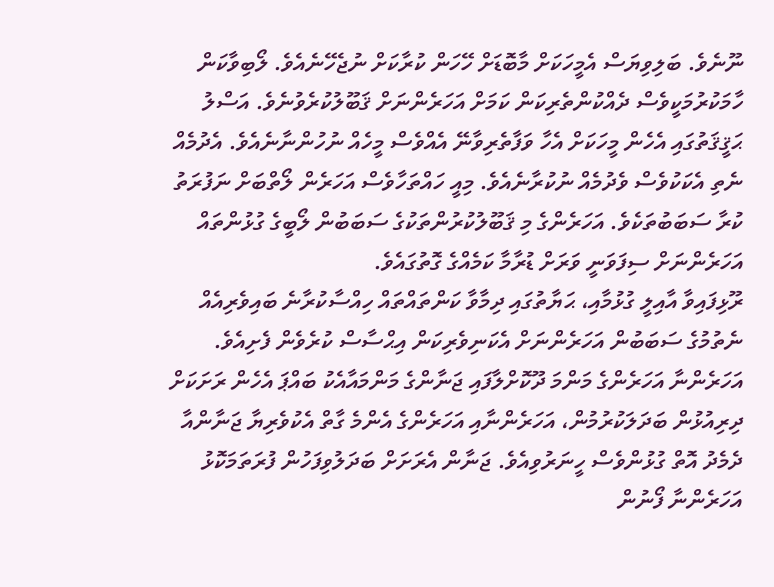ނޫނެވެ. ބަލިވިޔަސް އެމީހަކަށް މާބޮޑަށް ހޭހަން ކުރާކަށް ނުޖެހޭނެއެވެ. ލޯބިވާކަން ހާމަކުރުމަކީވެސް ދެއްކުންތެރިކަން ކަމަށް އަހަރެންނަށް ޤަބޫލުކުރެވުނެވެ. އަސްލު ޙަޤީޤަތުގައި އެހެން މީހަކަށް އެހާ ވަފާތެރިވާނޭ އެއްވެސް މީހެއް ނުހުންނާނެއެވެ. އެދުމެއް ނެތި އެކަކުވެސް ވެދުމެއް ނުކުރާނެއެވެ. މިއީ ހައްތަހާވެސް އަހަރެން ލޯތްބަށް ނަފުރަތު ކުރާ ސަބަބުތަކެވެ. އަހަރެންގެ މި ޤަބޫލުކުރުންތަކުގެ ސަބަބުން ލޯބީގެ ގުޅުންތައް އަހަރެންނަށް ސިފަވަނީ ވަރަށް ޑުރާމާ ކަމެއްގެ ގޮތުގައެވެ.
ރޫޅިފައިވާ އާއިލީ ގުޅުމާއި، ޙަޔާތުގައި ދިމާވާ ކަންތައްތައް ހިއްސާކުރާނެ ބައިވެރިއެއް ނެތުމުގެ ސަބަބުން އަހަރެންނަށް އެކަނިވެރިކަން އިޙްސާސް ކުރެވެން ފެށިއެވެ. އަހަރެންނާ އަހަރެންގެ މަންމަ ދޫކޮށްލާފައި ޖަނާންގެ މަންމައާއެކު ބައްޕަ އެހެން ރަށަކަށް ދިރިއުޅުން ބަދަލަކުރުމުން، އަހަރެންނާއި އަހަރެންގެ އެންމެ ގާތް އެކުވެރިޔާ ޖަނާންއާ ދެމެދު އޮތް ގުޅުންވެސް ހީނަރުވިއެވެ. ޖަނާން އެރަށަށް ބަދަލުވިފަހުން ފުރަތަމަކޮޅު އަހަރެންނާ ފޯނުން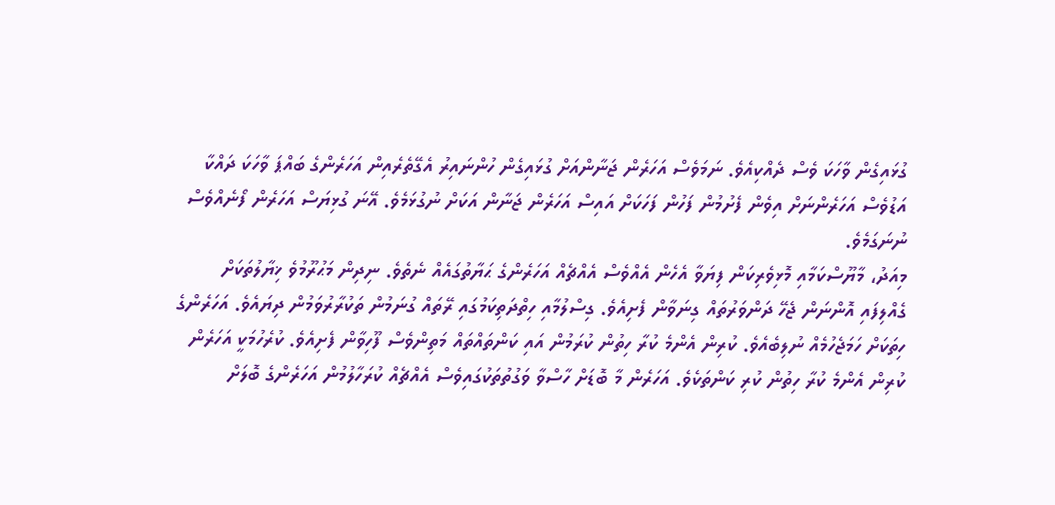ގުޅައިގެން ވާހަކަ ވެސް ދެއްކިއެވެ. ނަމަވެސް އަހަރެން ޖަނާންއަށް ގުޅައިގެން ހުންނައިރު އެގޭތެރެއިން އަހަރެންގެ ބައްޕަ ވާހަކަ ދައްކާ އަޑުވެސް އަހަރެންނަށް އިވެން ފެށުމުން ފަހުން ފަހަކަށް އައިސް އަހަރެން ޖަނާން އަކަށް ނުގުޅަމެވެ. އޭނަ ގުޅިޔަސް އަހަރެން ފޯނެއްވެސް ނުނަގަމެވެ.
މިއަދު، މާޔޫސްކަމާއި މޮޅިވެރިކަން ފިޔަވާ އެހެން އެއްވެސް އެއްޗެއް އަހަރެންގެ ޙަޔާތުގައެއް ނެތެވެ. ނިދިން މަޙުރޫމުވެ ޚިޔާލުތަކަށް ގެއްލިފައި އޮންނަން ޖެހޭ ދަންވަރުތައް ގިނަވާން ފެށިއެވެ. ގިސްލުމާއި ހިތްދަތިކަމުގައި ރޭތައް ގުނަމުން ތަކުރާރުވަމުން ދިޔައެވެ. އަހަރެންގެ ހިތަކަށް ހަމަޖެހުމެއް ނުލިބެއެވެ. ކުރިން އެންމެ ކުރާ ހިތުން ކުރަމުން އައި ކަންތައްތައް މަތިންވެސް ފޫހިވާން ފެށިއެވެ. ކުރެހުމަކީ އަހަރެން ކުރިން އެންމެ ކުރާ ހިތުން ކުރި ކަންތަކެވެ. އަހަރެން މާ ބޮޑަށް ހާސްވާ ވަގުތުތަކުގައިވެސް އެއްޗެއް ކުރަހާލުމުން އަހަރެންގެ ބޮލަށް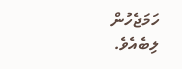ހަމަޖެހުން ލިބެއެވެ.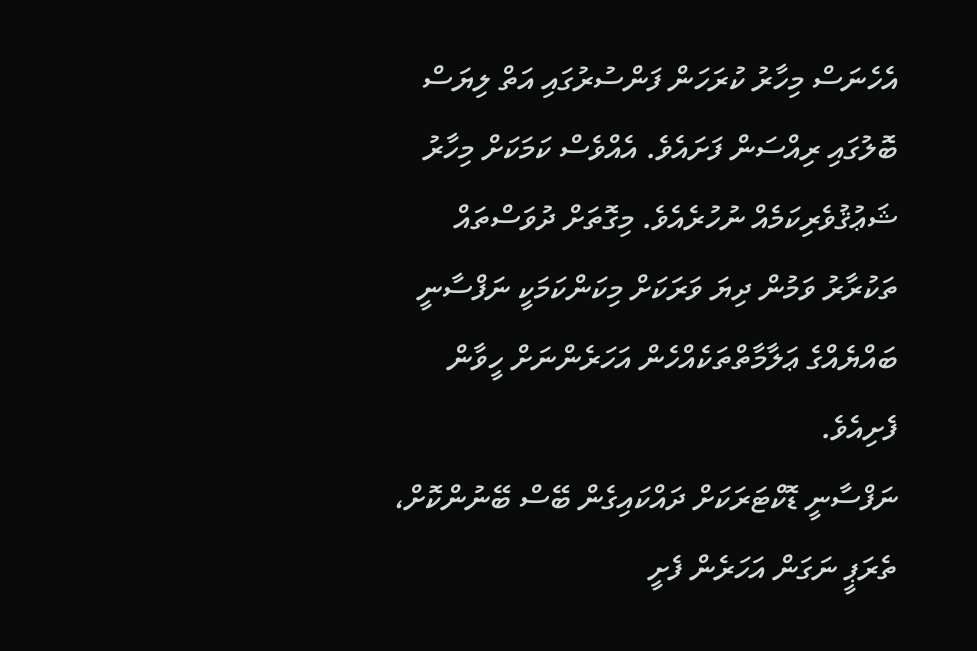އެހެނަސް މިހާރު ކުރަހަން ފަންސުރުގައި އަތް ލިޔަސް ބޮލުގައި ރިއްސަން ފަށައެވެ. އެއްވެސް ކަމަކަށް މިހާރު ޝަޢުޤުވެރިކަމެއް ނުހުރެއެވެ. މިގޮތަށް ދުވަސްތައް ތަކުރާރު ވަމުން ދިޔަ ވަރަކަށް މިކަންކަމަކީ ނަފްސާނީ ބައްޔެއްގެ ޢަލާމާތްތަކެއްހެން އަހަރެންނަށް ހީވާން ފެށިއެވެ.
ނަފްސާނީ ޑޮކްޓަރަކަށް ދައްކައިގެން ބޭސް ބޭނުންކޮށް، ތެރަޕީ ނަގަން އަހަރެން ފެށީ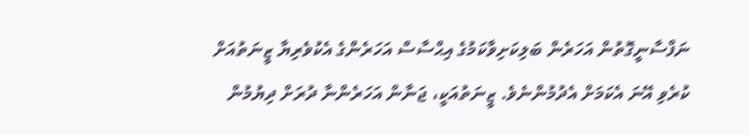ނަފްސާނީގޮތުން އަހަރެން ބަލިކަށިވާކަމުގެ އިޙްސާސް އަހަރެންގެ އެކުވެރިޔާ ޒީނަތުއަށް ކުރެވި އޭނަ އެކަމަށް އެދުމުންނެވެ. ޒީނަތުއަކީ، ޖަނާން އަހަރެންނާ ދުރަށް ދިޔުމުން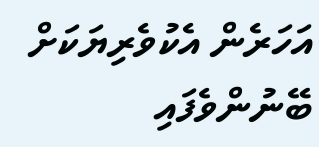އަހަރެން އެކުވެރިޔަކަށް ބޭނުންވެފައި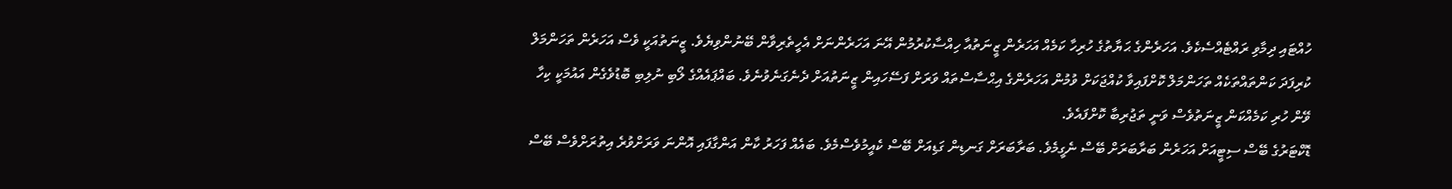ހުއްޓައި ދިމާވި ރައްޓެއްސެކެވެ. އަހަރެންގެ ޙަޔާތުގެ ހުރިހާ ކަމެއް އަހަރެން ޒީނަތުއާ ހިއްސާކުރުމުން އޭނަ އަހަރެންނަށް އެހީތެރިވާން ބޭނުންވިޔެވެ. ޒީނަތުއަކީ ވެސް އަހަރެން ތަހަންމަލް ކުރިފަދަ ކަންތައްތަކެއް ތަހަންމަލް ކޮށްފައިވާ ކުއްޖަކަށް ވުމުން އަހަރެންގެ އިޙްސާސްތައް ވަރަށް ފަސޭހައިން ޒީނަތުއަށް ދެނެގަނެވުނެވެ. ބައްޕައެއްގެ ލޯބި ނުލިބި ބޮޑުވެގެން އައުމަކީ ކިހާ ވޭން ހުރި ކަމެއްކަން ޒީނަތުވެސް ވަނީ ތަޖުރިބާ ކޮށްފައެވެ.
ޑޮކްޓަރުގެ ބޭސް ސިޓީއަށް އަހަރެން ބަރާބަރަށް ބޭސް ނެގީމެވެ. ބަރާބަރަށް ގަނޑިން ގަޑިއަށް ބޭސް ކެއީމުވެސްމެވެ. ބައެއް ފަހަރު ކާން އަންގާފައި އޮންނަ ވަރަށްވުރެ އިތުރަށްވެސް ބޭސް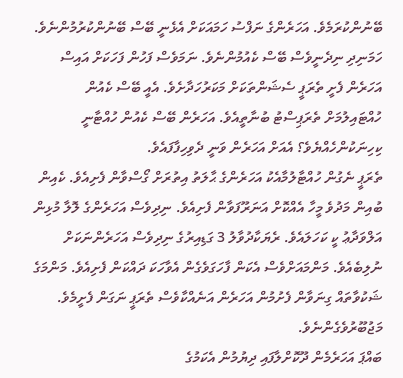ބޭނުންކުރަމެވެ. އަހަރެންގެ ނަފްސު ހަމައަކަށް އެޅެނީ ބޭސް ބޭނުންކުރުމުންނެވެ. ހަމަނިދި ނިދެނީވެސް ބޭސް ކެއުމުންނެވެ. ނަމަވެސް ފަހުން ފަހަކަށް އައިސް އަހަރެން ފެށީ ތެރަޕީ ސެޝަންތަކަށް މަކަރުހަދާށެވެ. އެއީ ބޭސް ކެއުން ހުއްޓައިލުމަށް ތެރަޕިސްޓު ބުނާތީއެވެ. އަހަރެން ބޭސް ކެއުން ހުއްޓާނީ ކިހިނަކުންހެއްޔެވެ؟ އެއަށް އަހަރެން ވަނީ ދެވިހިފާފައެވެ.
ތެރަޕީ ނެގުން ހުއްޓާލުމާއެކު އަހަރެންގެ ޙާލަތު އިތުރަށް ގޯސްވާން ފެށިއެވެ. ކެއިން ބުއިން މަދުވެ މީހާ އެއްކޮށް އަނަރޫފަވާން ފެށިއެވެ. ނިދިވެސް އަހަރެންގެ ލޮލާ މުޅިން އަލްވަދާޢު ކީ ކަހަލައެވެ. ރެޔަކާދުވާލު 3 ގަޑިއިރުގެ ނިދިވެސް އަހަރެންނަކަށް ނުލިބެއެވެ. މަންމައަށްވެސް އެކަން ފާހަގަވެގެން އެވާހަކަ ދައްކަން ފެށިއެވެ. މަންމަގެ ޝަކުވާތައް ގިނަވާން ފެށުމުން އަހަރެން އަނެއްކާވެސް ތެރަޕީ ނަގަން ފެށީމެވެ. މަޖުބޫރުވެގެންނެވެ.
ބައްޕަ އަހަރެމެން ދޫކޮށްލާފައި ދިޔުމުން އެކަމުގެ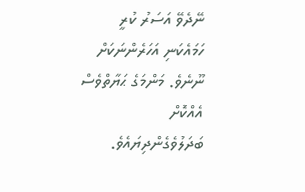ނޭދެވޭ އަސަރު ކުރީ ހަމައެކަނި އަހަރެންނަކަށް ނޫނެވެ. މަންމަގެ ޙަޔާތްވެސް އެއްކޮށް ބަދަލުވެގެންދިޔައެވެ.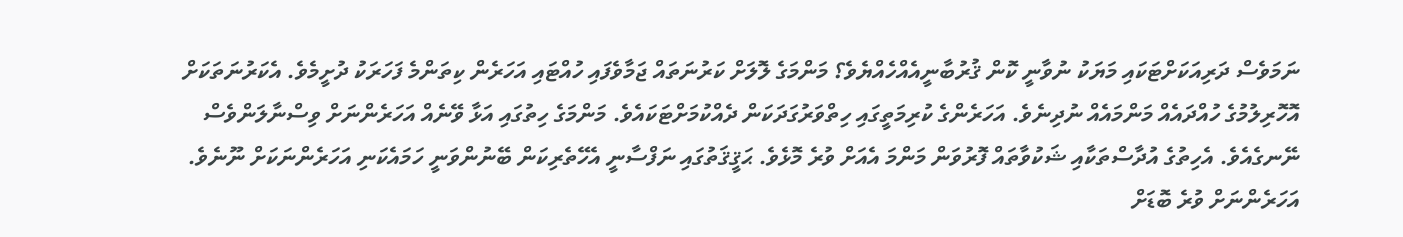ނަމަވެސް ދަރިއަކަށްޓަކައި މަޔަކު ނުވާނީ ކޮން ޤުރުބާނީއެއްހެއްޔެވެ؟ މަންމަގެ ލޮލަށް ކަރުނަތައް ޖަމާވެފައި ހުއްޓައި އަހަރެން ކިތަންމެ ފަހަރަކު ދުށީމެވެ. އެކަރުނަތަކަށް އޮހޮރިލުމުގެ ހުއްދައެއް މަންމައެއް ނުދިނެވެ. އަހަރެންގެ ކުރިމަތީގައި ހިތްވަރުގަދަކަން ދެއްކުމަށްޓަކައެވެ. މަންމަގެ ހިތުގައި އަޅާ ވޭނެއް އަހަރެންނަށް ވިސްނާލަންވެސް ނޭނގެއެވެ. އެހިތުގެ އުދާސްތަކާއި ޝަކުވާތައް ފޮރުވަން މަންމަ އެއަށް ވުރެ މޮޅެވެ. ޙަޤީޤަތުގައި ނަފްސާނީ އެހޭތެރިކަން ބޭނުންވަނީ ހަމައެކަނި އަހަރެންނަކަށް ނޫނެވެ. އަހަރެންނަށް ވުރެ ބޮޑަށް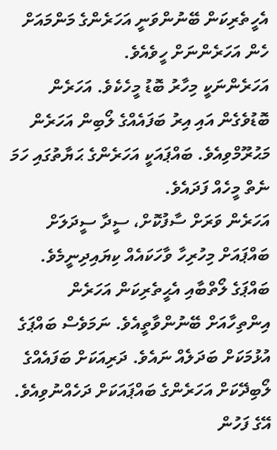އެހީތެރިކަން ބޭނުންވަނީ އަހަރެންގެ މަންމައަށް ހެން އަހަރެންނަށް ހީވެއެވެ.
އަހަރެންނަކީ މިހާރު ބޮޑު މީހެކެވެ. އަހަރެން ބޮޑުވެގެން އައި އިރު ބަފައެއްގެ ލޯބިން އަހަރެން މަޙުރޫމްވިއެވެ. ބައްޕައަކީ އަހަރެންގެ ޙަޔާތުގައި ހަމަ ނެތް މީހެއް ފަދައެވެ.
އަހަރެން ވަރަށް ސާފުކޮށް، ސީދާ ސީދަލަށް ބައްޕައަށް މިހުރިހާ ވާހަކައެއް ކިޔައިދިނީމެވެ. ބައްޕަގެ ލޯތްބާއި އެޙީތެރިކަން އަހަރެން އިންތިހާއަށް ބޭނުންވާތީއެވެ. ނަމަވެސް ބައްޕަގެ އުޅުމަކަށް ބަދަލެއް ނައެވެ. ދަރިއަކަށް ބަފައެއްގެ ލޯބިދޭކަށް އަހަރެންގެ ބައްޕައަކަށް ދަހެއްނުވިއެވެ. އޭގެ ފަހުން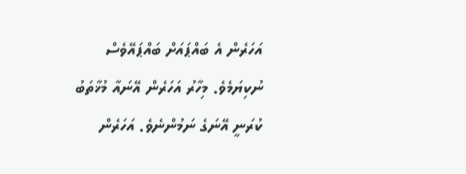އަހަރެން އެ ބައްޕައަށް ބައްޕައޭވެސް ނުކިޔަމެވެ. މިހާރު އަހަރެން އޭނައާ މުޚާތަބު ކުރަނީ އޭނަގެ ނަމުންނެވެ. އަހަރެން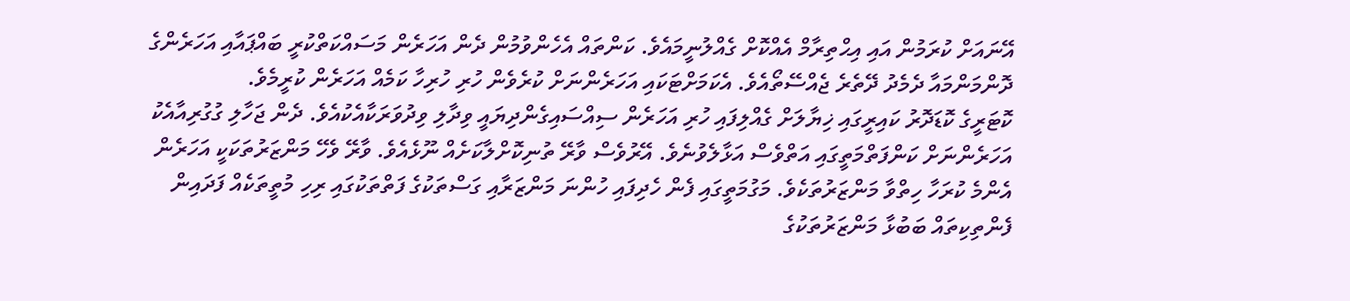އޭނައަށް ކުރަމުން އައި އިޙްތިރާމް އެއްކޮށް ގެއްލުނީމައެވެ. ކަންތައް އެހެންވުމުން ދެން އަހަރެން މަސައްކަތްކުރީ ބައްޕައާއި އަހަރެންގެ ދޮންމަންމައާ ދެމެދު ދޭތެރެ ޖެއްސޭތޯއެވެ. އެކަމަށްޓަކައި އަހަރެންނަށް ކުރެވެން ހުރި ހުރިހާ ކަމެއް އަހަރެން ކުރީމެވެ.
ކޮޓަރީގެ ކޮޑަދޮރު ކައިރީގައި ޚިޔާލަށް ގެއްލިފައި ހުރި އަހަރެން ސިއްސައިގެންދިޔައީ ވިދާލި ވިދުވަރަކާއެކުއެވެ. ދެން ޖަހާލި ގުގުރިއާއެކު އަހަރެންނަށް ކަންފަތްމަތީގައި އަތްވެސް އަޅާލެވުނެވެ. އޭރުވެސް ވާރޭ ތުނިކޮށްލާކަށެއް ނޫޅެއެވެ. ވާރޭ ވެހޭ މަންޒަރުތަކަކީ އަހަރެން އެންމެ ކުރަހާ ހިތްވާ މަންޒަރުތަކެވެ. މަގުމަތީގައި ފެން ހެދިފައި ހުންނަ މަންޒަރާއި ގަސްތަކުގެ ފަތްތަކުގައި ރިހި މުތީތަކެއް ފަދައިން ފެންތިކިތައް ބަބުޅާ މަންޒަރުތަކުގެ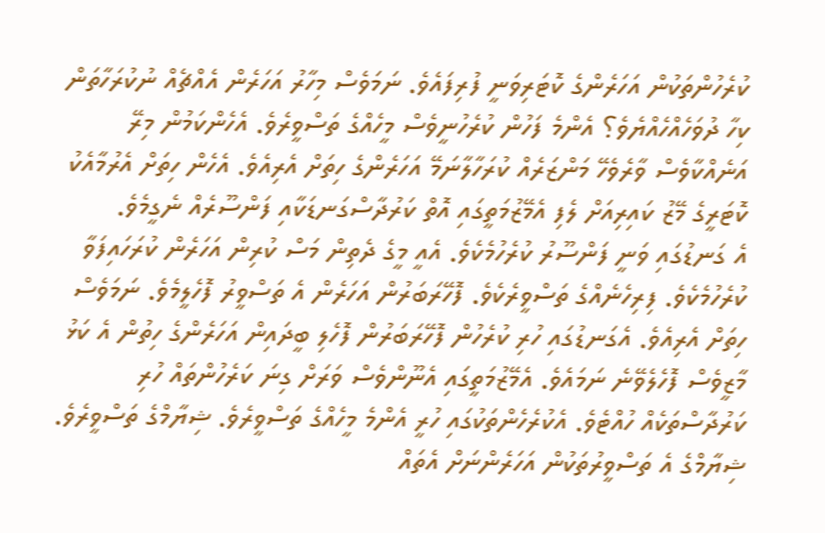ކުރެހުންތަކުން އަހަރެންގެ ކޮޓަރިވަނީ ފުރިފައެވެ. ނަމަވެސް މިހާރު އަހަރެން އެއްޗެއް ނުކުރަހާތަން ކިހާ ދުވަހެއްހެއްޔެވެ؟ އެންމެ ފަހުން ކުރެހުނީވެސް މީހެއްގެ ތަސްވީރެވެ. އެހެންކަމުން މިރޭ އަނެއްކާވެސް ވާރެވެހޭ މަންޒަރެއް ކުރަހާލާނަމޭ އަހަރެންގެ ހިތަށް އެރިއެވެ. އެހެން ހިތަށް އެރުމާއެކު ކޮޓަރީގެ މޭޒު ކައިރިއަށް ލެފި އެމޭޒުމަތީގައި އޮތް ކަރުދާސްގަނޑަކާއި ފަންސޫރެއް ނެގީމެވެ.
އެ ގަނޑުގައި ވަނީ ފަންސޫރު ކުރެހުމެކެވެ. އެއީ މީގެ ދެތިން މަސް ކުރިން އަހަރެން ކުރަހައިފަވާ ކުރެހުމެކެވެ. ފިރިހެނެއްގެ ތަސްވީރެކެވެ. ފޮހޭރަބަރުން އަހަރެން އެ ތަސްވީރު ފޮހެލީމެވެ. ނަމަވެސް ހިތަށް އެރިއެވެ. އެގަނޑުގައި ހުރި ކުރެހުން ފޮހޭރަބަރުން ފޮހެލި ބީދައިން އަހަރެންގެ ހިތުން އެ ކަޅު މާޒީވެސް ފޮހެލެވޭނެ ނަމައެވެ. އެމޭޒުމަތީގައި އެނޫންވެސް ވަރަށް ގިނަ ކަރެހުންތައް ހުރި ކަރުދާސްތަކެއް ހުއްޓެވެ. އެކުރެހެންތަކުގައި ހުރީ އެންމެ މީހެއްގެ ތަސްވީރެވެ. ޝިޔާމްގެ ތަސްވީރެވެ. ޝިޔާމްގެ އެ ތަސްވީރުތަކުން އަހަރެންނަށް އެތައް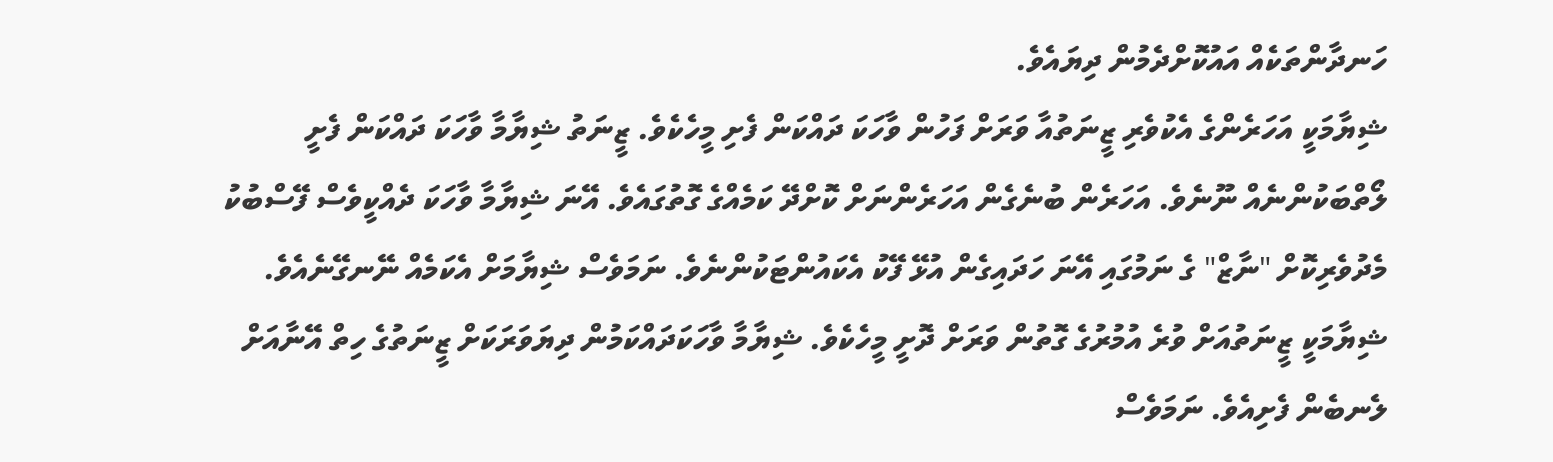ހަނދާންތަކެއް އައުކޮށްދެމުން ދިޔައެވެ.
ޝިޔާމަކީ އަހަރެންގެ އެކުވެރި ޒީނަތުއާ ވަރަށް ފަހުން ވާހަކަ ދައްކަން ފެށި މީހެކެވެ. ޒީނަތު ޝިޔާމާ ވާހަކަ ދައްކަން ފެށީ ލޯތްބަކުންނެއް ނޫނެވެ. އަހަރެން ބުނެގެން އަހަރެންނަށް ކޮށްދޭ ކަމެއްގެ ގޮތުގައެވެ. އޭނަ ޝިޔާމާ ވާހަކަ ދެއްކީވެސް ފޭސްބުކު މެދުވެރިކޮށް "ނާޒް" ގެ ނަމުގައި އޭނަ ހަދައިގެން އުޅޭ ފޭކު އެކައުންޓަކުންނެވެ. ނަމަވެސް ޝިޔާމަށް އެކަމެއް ނޭނގޭނެއެވެ. ޝިޔާމަކީ ޒީނަތުއަށް ވުރެ އުމުރުގެ ގޮތުން ވަރަށް ދޮށީ މީހެކެވެ. ޝިޔާމާ ވާހަކަދައްކަމުން ދިޔަވަރަކަށް ޒީނަތުގެ ހިތް އޭނާއަށް ލެނބެން ފެށިއެވެ. ނަމަވެސް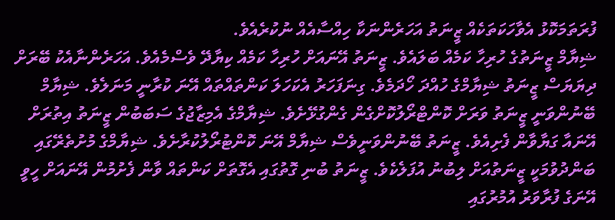ފުރަތަމަކޮޅު އެވާހަކަތަކެއް ޒީނަތު އަހަރެންނަކާ ހިއްސާއެއް ނުކުރެއެވެ.
ޝިޔާމް ޒީނަތުގެ ހުރިހާ ކަމެއް ބަލައެވެ. ޒީނަތު އޭނައަށް ހުރިހާ ކަމެއް ކިޔާދޭ ވެސްމެއެވެ. އަހަރެންނާއެކު ބޭރަށް ދިޔަޔަސް ޒީނަތު ޝިޔާމްގެ ހުއްދަ ހޯދަމެވެ. ގިނަފަހަރު އެކަހަލަ ކަންތައްތައް އޭނަ ކުރާނީ މަނަލެވެ. ޝިޔާމް ބޭނުންވަނީ ޒީނަތު ވަރަށް ކޮންޓްރޯލުކޮށްގެން ގެންގުޅޭށެވެ. ޝިޔާމްގެ އެމިޒާޖުގެ ސަބަބުން ޒީނަތު އިތުރަށް އޭނައާ ގަޔާވާން ފެށިއެވެ. ޒީނަތު ބޭނުންވަނީވެސް ޝިޔާމް އޭނަ ކޮންޓުރޯލުކުރާށެވެ. ޝިޔާމްގެ މުށުތެރޭގައި ބަންދުވުމަކީ ޒީނަތުއަށް ލިބުނު އުފަލެކެވެ. ޒީނަތު ބުނި ގޮތުގައި އެގޮތަށް ކަންތައް ވާން ފެށުމުން އޭނައަށް ހީވީ އޭނަގެ ފުރާވަރު އުމުރުގައި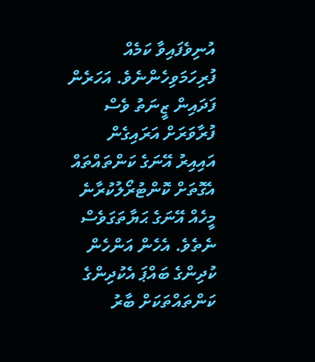އުނިވެފައިވާ ކަމެއް ފުރިހަމަވިހެންނެވެ. އަހަރެން ފަދައިން ޒީނަތު ވެސް ފުރާވަރަށް އަރައިގެން އައިއިރު އޭނަގެ ކަންތައްތައް އެގޮތަށް ކޮންޓުރޯލުކުރާނެ މީހެއް އޭނަގެ ޙަޔާތަގަވެސް ނެތެވެ. އެހެން އަންހެން ކުދިންގެ ބައްޕަ އެކުދިންގެ ކަންތައްތަކަށް ބާރު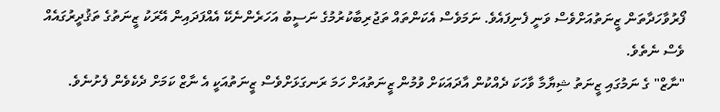ފޯރުވާހަދާތަން ޒީނަތުއަށްވެސް ވަނީ ފެނިފައެވެ. ނަމަވެސް އެކަންތައް ތަޖުރިބާކުރުމުގެ ނަސީބު އަހަރެންނެކޭ އެއްފަދައިން އޭރަކު ޒީނަތުގެ ތަޤުދީރުގައެއް ވެސް ނެތެވެ.
"ނާޒް" ގެ ނަމުގައި ޒީނަތު ޝިޔާމާ ވާހަކަ ދެއްކުން އާދައަކަށް ވުމުން ޒީނަތުއަށް ހަމަ ރަނގަޅަށްވެސް ޒީނަތުއަކީ އެ ނާޒް ކަމަށް ދެކެވެން ފެށުނެވެ.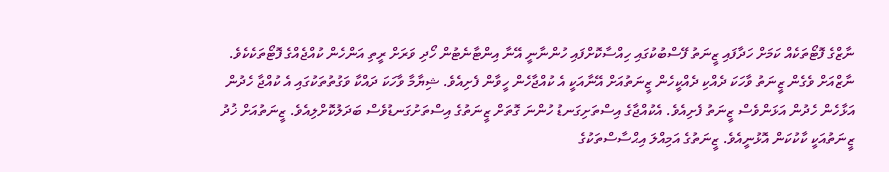ނާޒްގެ ފޮޓޯތަކެއް ކަމަށް ހަދާފައި ޒީނަތު ފޭސްބުކުގައި ހިއްސާކޮށްފައި ހުންނާނީ އޭނާ އިންޓާނެޓުން ހޯދި ވަރަށް ރީތި އަންހެން ކުއްޖެއްގެ ފޮޓޯތަކެކެވެ. ނާޒްއަށް ވެގެން ޒީނަތު ވާހަކަ ދެއްކި ދެއްކީހެން ޒީނަތުއަށް އޭނާއަކީ އެ ކުއްޖާހެން ހީވާން ފެށިއެވެ. ޝިޔާމާ ވާހަކަ ދައްކާ ވަގުތުތަކުގައި އެ ކުއްޖާ ހެދުން އަޅާހެން ހެދުން އަޅަންވެސް ޒީނަތު ފެށިއެވެ. އެކުއްޖާގެ އިސްތަށިގަނޑު ހުންނަ ގޮތަށް ޒީނަތުގެ އިސްތަށުގަނޑުވެސް ބަދަލުކޮށްލިއެވެ. ޒީނަތުއަށް ޚުދު ޒީނަތުއަކީ ކާކުކަން އޮޅުނީއެވެ. ޒީނަތުގެ އަމިއްލަ އިޙްސާސްތަކުގެ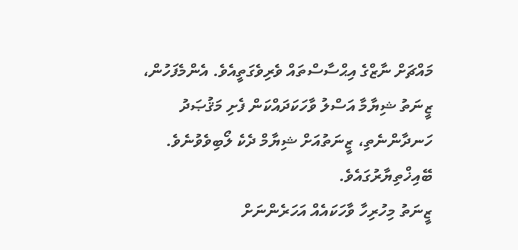މައްޗަށް ނާޒްގެ އިޙްސާސްތައް ވެރިވެގަތީއެވެ. އެންމެފަހުން، ޒީނަތު ޝިޔާމާ އަސްލު ވާހަކަދައްކަން ފެށި މަޤުޞަދު ހަނދާންނެތި، ޒީނަތުއަށް ޝިޔާމް ދެކެ ލޯބިވެވުނެވެ. ބޭއިޚްތިޔާރުގައެވެ.
ޒީނަތު މިހުރިހާ ވާހަކައެއް އަހަރެންނަށް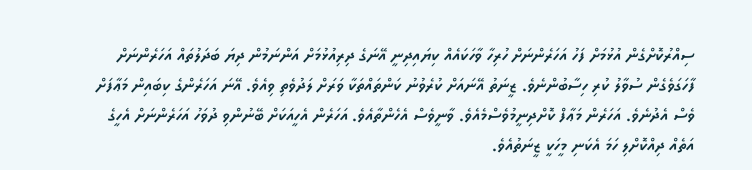ސިއްރުކޮށްގެން އުޅުމަށް ފަހު އަހަރެންނަށް ހުރިހާ ވާހަކައެއް ކިޔައިދިނީ އޭނަގެ ދިރިއުޅުމަށް އަންނަމުން ދިޔަ ބަދަލުތައް އަހަރެންނަށް ފާހަގަވެގެން ސުވާލު ކުރި ހިސާބުންނެވެ. ޒީނަތު އޭނައަށް ކުރެވުނު ކަންތައްތަކާ ވަރަށް ލަދުވެތި ވިއެވެ. އޭނަ އަހަރެންގެ ކިބައިން މަޢާފަށް ވެސް އެދުނެވެ. އަހަރެން މަޢާފް ކޮށްދިނީމުވެސްމެއެވެ. ވާނީވެސް އެހެންތާއެވެ. އަހަރެން އެހީއަކަށް ބޭނުންވި ދުވަހު އަހަރެންނަށް އެހީގެ އަތެއް ދިއްކޮށްލި ހަމަ އެކަނި މީހަކީ ޒީނަތުއެވެ.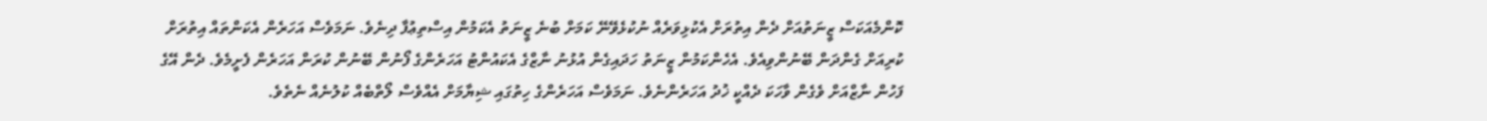ކޮންމެއަކަސް ޒީނަތުއަށް ދެން އިތުރަށް އެކުޅިވަރެއް ނުކުޅެވޭނޭ ކަމަށް ބުނެ ޒީނަތު އެކަމުން އިސްތިޢުފާ ދިނެވެ. ނަމަވެސް އަހަރެން އެކަންތައް އިތުރަށް ކުރިއަށް ގެންދަން ބޭނުންވިއެވެ. އެހެންކަމުން ޒީނަތު ހަދައިގެން އުޅުނު ނާޒްގެ އެކައުންޓު އަހަރެންގެ ފޯނުން ބޭނުން ކުރަން އަހަރެން ފެށީމެވެ. ދެން އޭގެ ފަހުން ނާޒްއަށް ވެގެން ވާހަކަ ދެއްކީ ޚުދު އަހަރެންނެވެ. ނަމަވެސް އަހަރެންގެ ހިތުގައި ޝިޔާމަށް އެއްވެސް ލޯތްބެއް ކުލުނެއް ނެތެވެ.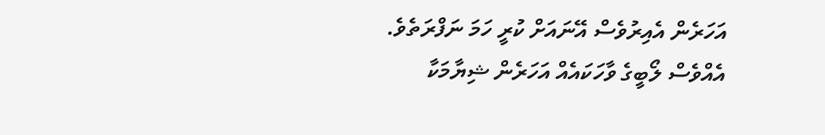އަހަރެން އެއިރުވެސް އޭނައަށް ކުރީ ހަމަ ނަފްރަތެވެ. އެއްވެސް ލޯބީގެ ވާހަކައެއް އަހަރެން ޝިޔާމަކާ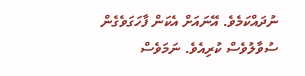ނުދައްކަމެވެ. އޭނައަށް އެކަން ފާހަގަވެގެން ސުވާލުވެސް ކުރިއެވެ. ނަމަވެސް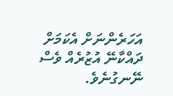އަހަރެންނަށް އެކަމަށް ދައްކާނޭ އުޒުރެއް ވެސް ނޭނގުނެވެ.